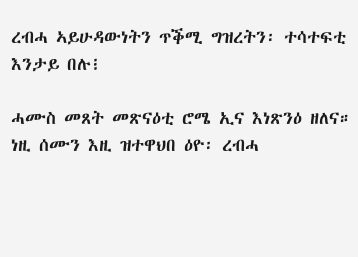ረብሓ ኣይሁዳውነትን ጥቕሚ ግዝረትን፡ ተሳተፍቲ እንታይ በሉ፧

ሓሙስ መጸት መጽናዕቲ ሮሜ ኢና እነጽንዕ ዘለና። ነዚ ሰሙን እዚ ዝተዋህበ ዕዮ፡ ረብሓ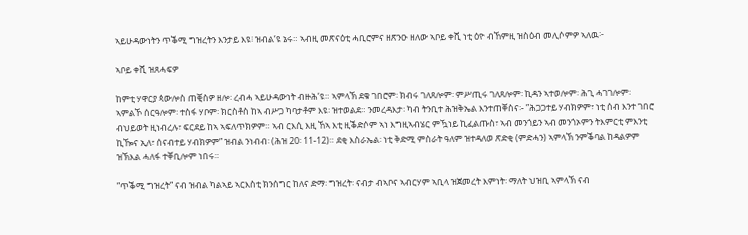ኣይሁዳውነትን ጥቕሚ ግዝረትን እንታይ እዩ፧ ዝብል’ዩ ኔሩ። ኣብዚ መጽናዕቲ ሓቢሮምና ዘጽንዑ ዘለው ኣቦይ ቀሺ ነቲ ዕዮ ብኸምዚ ዝስዕብ መሊሶምዎ ኣለዉ፦

ኣቦይ ቀሺ ዝጸሓፍዎ

ከምቲ ሃዋርያ ጳውሎስ ጠቒስዎ ዘሎ፡ ረብሓ ኣይሁዳውነት ብዙሕ’ዩ። ኣምላኽ ደቁ ገበሮም፡ ክብሩ ገለጸሎም፡ ምሥጢሩ ገለጸሎም፡ ኪዳን ኣተወሎም፡ ሕጊ ሓገገሎም፡ ኣምልኾ ሰርዓሎም፡ ተስፋ ሃቦም፡ ክርስቶስ ከኣ ብሥጋ ካባታቶም እዩ፡ ዝተወልደ። ንመረዳእታ፡ ካብ ትንቢተ ሕዝቅኤል እንተጠቐስና፡- ”ሕጋጋተይ ሃብክዎም፣ ነቲ ሰብ እንተ ገበሮ ብህይወት ዚነብረሉ፣ ፍርደይ ከኣ ኣፍለጥክዎም። ኣብ ርእሲ እዚ ኸኣ እቲ ዚቕድሶም ኣነ እግዚኣብሄር ምዃነይ ኪፈልጡስ፣ ኣብ መንጎይን ኣብ መንጎኦምን ትእምርቲ ምእንቲ ኪዀና ኢለ፣ ሰናብተይ ሃብክዎም” ዝብል ንነብብ፡ (ሕዝ 20፡ 11-12)። ደቂ እስራኤል፡ ነቲ ቅድሚ ምስራት ዓለም ዝተዳለወ ጽድቂ (ምድሓን) ኣምላኽ ንምቕባል ከዳልዎም ዝኽእል ሓለፋ ተቐቢሎም ነበሩ።

”ጥቕሚ ግዝረት” ናብ ዝብል ካልኣይ ኣርእስቲ ክንሰግር ከለና ድማ፡ ግዝረት፡ ናብታ ብኣቦና ኣብርሃም ኣቢላ ዝጀመረት እምነት፡ ማለት ህዝቢ ኣምላኽ ናብ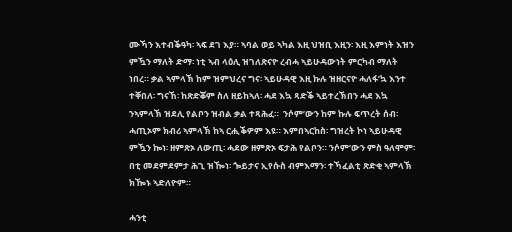ሙኻን እተብቕዓካ፡ ኣፍ ደገ እያ። ኣባል ወይ ኣካል እዚ ህዝቢ እዚን፡ እዚ እምነት እዝን ምዃን ማለት ድማ፡ ነቲ ኣብ ላዕሊ ዝገለጽናዮ ረብሓ ኣይሁዳውነት ምርካብ ማለት ነበረ። ቃል ኣምላኽ ከም ዝምህረና ግና፡ ኣይሁዳዊ እዚ ኩሉ ዝዘርናዮ ሓለፋ’ኳ እንተ ተቐበለ፡ ግናኸ፡ ከጽድቖም ስለ ዘይከኣለ፡ ሓደ እኳ ጻድቕ ኣይተረኽበን ሓደ እኳ ንኣምላኽ ዝደሊ የልቦን ዝብል ቃል ተጻሕፈ።  ንሶም’ውን ከም ኩሉ ፍጥረት ሰብ፡ ሓጢኦም ክብሪ ኣምላኽ ከኣ ርሒቕዎም እዩ። እምበኣርከስ፡ ግዝረት ኮነ ኣይሁዳዊ ምዃን ኰነ፡ ዘምጽኦ ለውጢ፡ ሓደው ዘምጽኦ ፍታሕ የልቦን። ንሶም’ውን ምስ ዓለሞም፡ በቲ መደምደምታ ሕጊ ዝዀነ፡ ጐይታና ኢየሱስ ብምእማን፡ ተኻፈልቲ ጽድቂ ኣምላኽ ክዀኑ ኣድለዮም።

ሓንቲ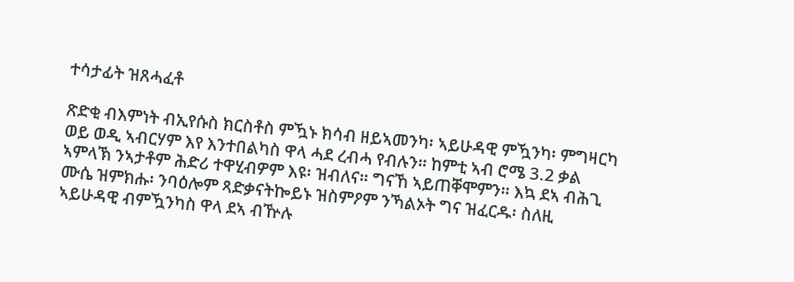ተሳታፊት ዝጸሓፈቶ

ጽድቂ ብእምነት ብኢየሱስ ክርስቶስ ምዃኑ ክሳብ ዘይኣመንካ፡ ኣይሁዳዊ ምዃንካ፡ ምግዛርካ ወይ ወዲ ኣብርሃም እየ እንተበልካስ ዋላ ሓደ ረብሓ የብሉን። ከምቲ ኣብ ሮሜ 3.2 ቃል ኣምላኽ ንኣታቶም ሕድሪ ተዋሂብዎም እዩ፡ ዝብለና። ግናኸ ኣይጠቐሞምን። እኳ ደኣ ብሕጊ ሙሴ ዝምክሑ፡ ንባዕሎም ጻድቃናትኰይኑ ዝስምዖም ንኻልኦት ግና ዝፈርዱ፡ ስለዚ ኣይሁዳዊ ብምዃንካስ ዋላ ደኣ ብዅሉ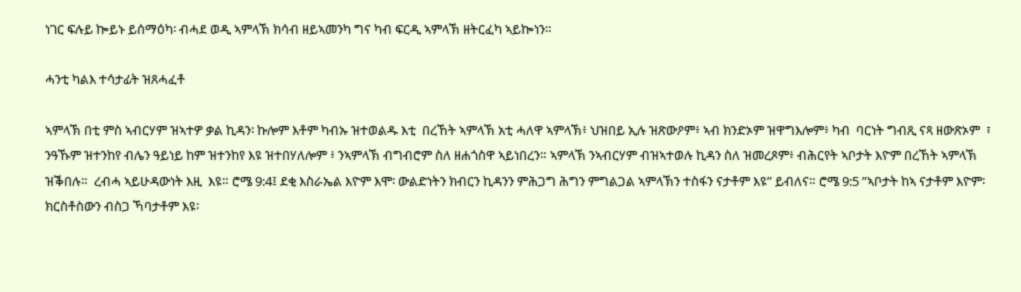ነገር ፍሉይ ኰይኑ ይሰማዕካ፡ ብሓደ ወዲ ኣምላኽ ክሳብ ዘይኣመንካ ግና ካብ ፍርዲ ኣምላኽ ዘትርፈካ ኣይኰነን።

ሓንቲ ካልእ ተሳታፊት ዝጸሓፈቶ

ኣምላኽ በቲ ምስ ኣብርሃም ዝኣተዎ ቃል ኪዳን፡ ኩሎም እቶም ካብኡ ዝተወልዱ እቲ  በረኸት ኣምላኽ አቲ ሓለዋ ኣምላኽ፥ ህዝበይ ኢሉ ዝጽውዖም፥ ኣብ ክንድኦም ዝዋግእሎም፥ ካብ  ባርነት ግብጺ ናጻ ዘውጽኦም  ፣ ንዓኹም ዝተንከየ ብሌን ዓይነይ ከም ዝተንከየ እዩ ዝተበሃለሎም ፥ ንኣምላኽ ብግብሮም ስለ ዘሐጎስዋ ኣይነበረን። ኣምላኽ ንኣብርሃም ብዝኣተወሉ ኪዳን ስለ ዝመረጾም፥ ብሕርየት ኣቦታት እዮም በረኸት ኣምላኽ ዝቕበሉ።  ረብሓ ኣይሁዳውነት እዚ  እዩ። ሮሜ 9:4፤ ደቂ እስራኤል እዮም እሞ፡ ውልድነትን ክብርን ኪዳንን ምሕጋግ ሕግን ምግልጋል ኣምላኽን ተስፋን ናታቶም እዩ” ይብለና። ሮሜ 9:5 ”ኣቦታት ከኣ ናታቶም እዮም፡ ክርስቶስውን ብስጋ ኻባታቶም እዩ፡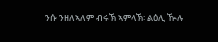ንሱ ንዘለኣለም ብሩኽ ኣምላኽ፡ ልዕሊ ዂሉ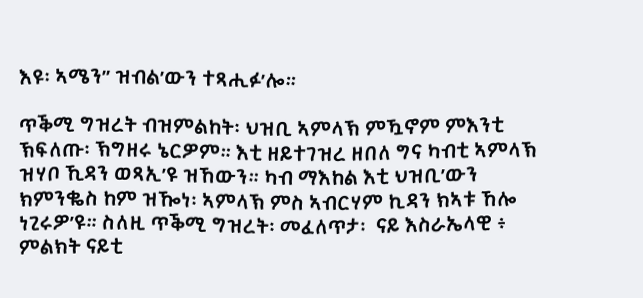እዩ፡ ኣሜን” ዝብል’ውን ተጻሒፉ’ሎ።

ጥቕሚ ግዝረት ብዝምልከት፡ ህዝቢ ኣምላኽ ምዃኖም ምእንቲ ኽፍለጡ፡ ኽግዘሩ ኔርዎም። እቲ ዘይተገዝረ ዘበለ ግና ካብቲ ኣምላኽ ዝሃቦ ኺዳን ወጻኢ’ዩ ዝኸውን። ካብ ማእከል እቲ ህዝቢ’ውን ክምንቈስ ከም ዝዀነ፡ ኣምላኽ ምስ ኣብርሃም ኪዳን ክኣቱ ኸሎ ነጊሩዎ’ዩ። ስለዚ ጥቕሚ ግዝረት፡ መፈለጥታ፡  ናይ እስራኤላዊ ፥ ምልክት ናይቲ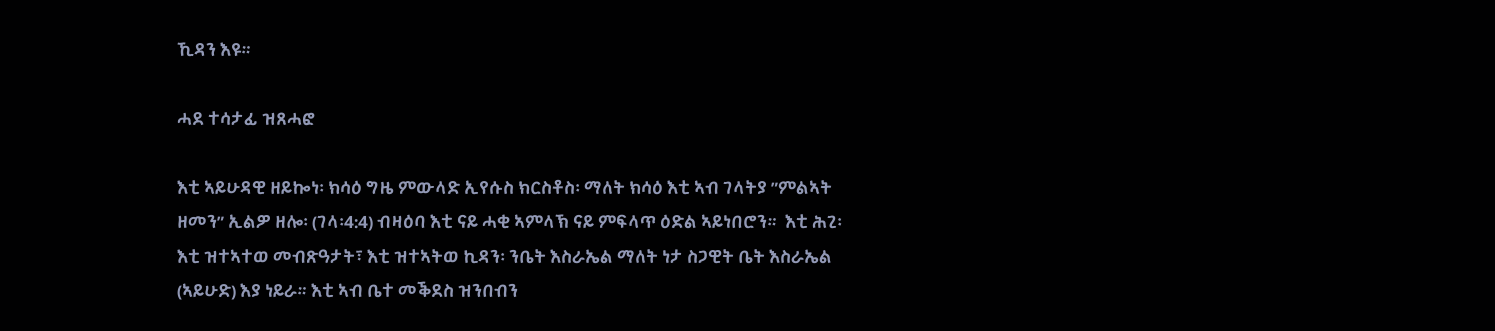ኺዳን እዩ።

ሓደ ተሳታፊ ዝጸሓፎ

እቲ ኣይሁዳዊ ዘይኰነ፡ ክሳዕ ግዜ ምውላድ ኢየሱስ ክርስቶስ፡ ማለት ክሳዕ እቲ ኣብ ገላትያ ”ምልኣት ዘመን” ኢልዎ ዘሎ፡ (ገላ፡4:4) ብዛዕባ እቲ ናይ ሓቂ ኣምላኽ ናይ ምፍላጥ ዕድል ኣይነበሮን።  እቲ ሕጊ፡ እቲ ዝተኣተወ መብጽዓታት፣ እቲ ዝተኣትወ ኪዳን፡ ንቤት እስራኤል ማለት ነታ ስጋዊት ቤት እስራኤል (ኣይሁድ) እያ ነይራ። እቲ ኣብ ቤተ መቕደስ ዝንበብን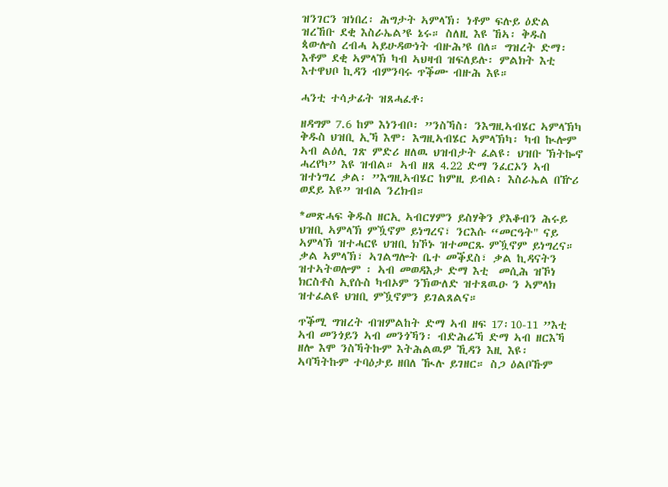ዝንገርን ዝነበረ፡ ሕግታት ኣምላኽ፡ ነቶም ፍሉይ ዕድል ዝረኸቡ ደቂ እስራኤል’ዩ ኔሩ። ስለዚ እዩ ኸኣ፡ ቅዱስ ጳውሎስ ረብሓ ኣይሁዳውነት ብዙሕ’ዩ በለ። ግዝረት ድማ፡ እቶም ደቂ ኣምላኽ ካብ ኣህዛብ ዝፍለይሉ፡ ምልክት እቲ እተዋህቦ ኪዳን ብምንባሩ ጥቕሙ ብዙሕ እዩ።

ሓንቲ ተሳታፊት ዝጸሓፈቶ፡

ዘዳግም 7.6 ከም እነንብቦ፡ ”ንስኻስ፡ ንእግዚኣብሄር ኣምላኽካ ቅዱስ ህዝቢ ኢኻ እሞ፡ እግዚኣብሄር ኣምላኽካ፡ ካብ ኲሎም ኣብ ልዕሊ ገጽ ምድሪ ዘለዉ ህዝብታት ፈልዩ፡ ህዝቡ ኽትኰኖ ሓረየካ” እዩ ዝብል። ኣብ ዘጸ 4.22 ድማ ንፈርኦን ኣብ ዝተነግረ ቃል፡ ”እግዚኣብሄር ከምዚ ይብል፡ እስራኤል በዅሪ ወደይ እዩ” ዝብል ንረክብ።

*መጽሓፍ ቅዱስ ዘርኢ ኣብርሃምን ይስሃቅን ያእቆብን ሕሩይ ህዝቢ ኣምላኽ ምዃኖም ይነግረና፣ ንርእሱ “መርዓት" ናይ ኣምላኽ ዝተሓርዩ ህዝቢ ክኾኑ ዝተመርጹ ምዃኖም ይነግረና። ቃል ኣምላኽ፣ ኣገልግሎት ቤተ መቕደስ፣ ቃል ኪዳናትን ዝተኣትወሎም ፡ ኣብ መወዳእታ ድማ እቲ  መሲሕ ዝኾነ ክርስቶስ ኢየሱስ ካብኦም ንኽውለድ ዝተጸዉዑ ን ኣምላክ  ዝተፈልዩ ህዝቢ ምዃኖምን ይገልጸልና።

ጥቕሚ ግዝረት ብዝምልከት ድማ ኣብ ዘፍ 17፡10-11 ”እቲ ኣብ መንጎይን ኣብ መንጎኻን፡ ብድሕሬኻ ድማ ኣብ ዘርእኻ ዘሎ እሞ ንስኻትኩም እትሕልዉዎ ኺዳን እዚ እዩ፡ ኣባኻትኩም ተባዕታይ ዘበለ ዂሉ ይገዘር። ስጋ ዕልቦኹም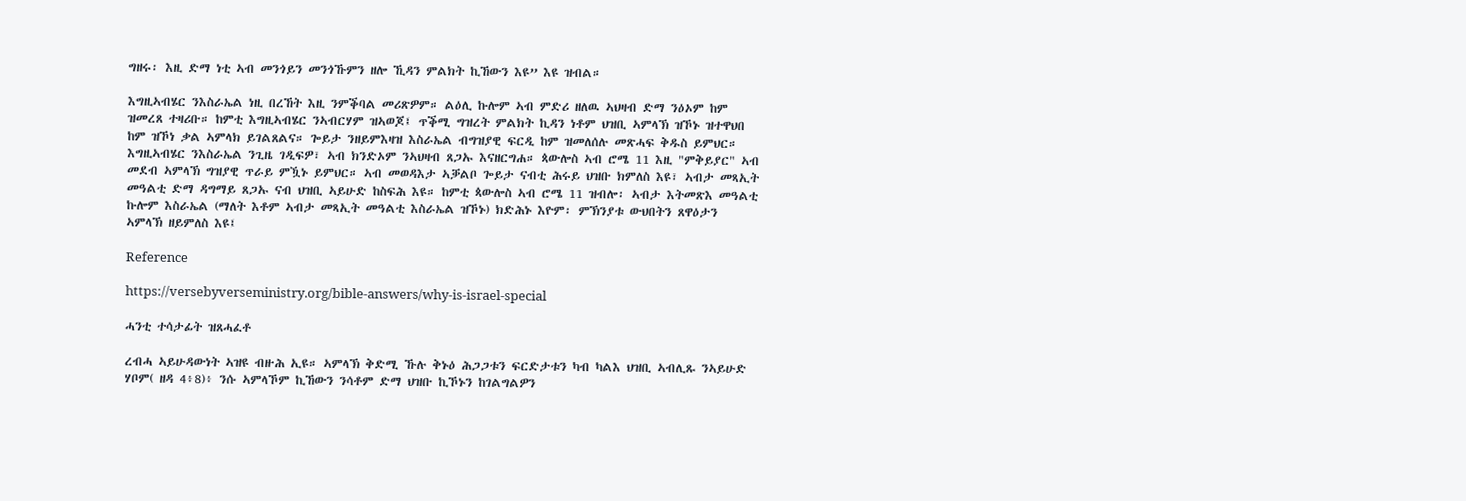ግዘሩ፡ እዚ ድማ ነቲ ኣብ መንጎይን መንጎኹምን ዘሎ ኺዳን ምልክት ኪኸውን እዩ” እዩ ዝብል።

እግዚኣብሄር ንእስራኤል ነዚ በረኸት እዚ ንምቕባል መሪጽዎም። ልዕሊ ኩሎም ኣብ ምድሪ ዘለዉ ኣህዛብ ድማ ንዕኦም ከም ዝመረጸ ተዛሪቡ። ከምቲ እግዚኣብሄር ንኣብርሃም ዝኣወጆ፤ ጥቕሚ ግዝረት ምልክት ኪዳን ነቶም ህዝቢ ኣምላኽ ዝኾኑ ዝተዋህበ ከም ዝኾነ ቃል ኣምላክ ይገልጸልና። ጐይታ ንዘይምእዛዝ እስራኤል ብግዝያዊ ፍርዲ ከም ዝመለሰሉ መጽሓፍ ቅዱስ ይምህር። እግዚኣብሄር ንእስራኤል ንጊዜ ገዲፍዎ፣ ኣብ ክንድኦም ንኣህዛብ ጸጋኡ እናዘርግሐ። ጳውሎስ ኣብ ሮሜ 11 እዚ "ምቅይያር" ኣብ መደብ ኣምላኽ ግዝያዊ ጥራይ ምዃኑ ይምህር። ኣብ መወዳእታ ኣቓልቦ ጐይታ ናብቲ ሕሩይ ህዝቡ ክምለስ እዩ፣ ኣብታ መጻኢት መዓልቲ ድማ ዳግማይ ጸጋኡ ናብ ህዝቢ ኣይሁድ ከስፍሕ እዩ። ከምቲ ጳውሎስ ኣብ ሮሜ 11 ዝብሎ፡ ኣብታ እትመጽእ መዓልቲ ኩሎም እስራኤል (ማለት እቶም ኣብታ መጻኢት መዓልቲ እስራኤል ዝኾኑ) ክድሕኑ እዮም፡ ምኽንያቱ ውህበትን ጸዋዕታን ኣምላኽ ዘይምለስ እዩ፤

Reference

https://versebyverseministry.org/bible-answers/why-is-israel-special

ሓንቲ ተሳታፊት ዝጸሓፈቶ

ረብሓ ኣይሁዳውነት ኣዝዩ ብዙሕ ኢዩ። ኣምላኽ ቅድሚ ኹሉ ቅኑዕ ሕጋጋቱን ፍርድታቱን ካብ ካልእ ህዝቢ ኣብሊጹ ንኣይሁድ ሃቦም( ዘዳ 4፥8)፥ ንሱ ኣምላኾም ኪኸውን ንሳቶም ድማ ህዝቡ ኪኾኑን ከገልግልዎን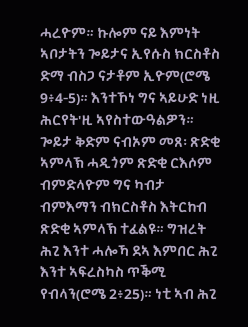ሓረዮም። ኩሎም ናይ እምነት ኣቦታትን ጐይታና ኢየሱስ ክርስቶስ ድማ ብስጋ ናታቶም ኢዮም(ሮሜ 9፥4-5)። እንተኾነ ግና ኣይሁድ ነዚ ሕርየት'ዚ ኣየስተውዓልዎን። ጐይታ ቅድም ናብኦም መጸ፡ ጽድቂ ኣምላኽ ሓዲጎም ጽድቂ ርእሶም ብምድላዮም ግና ካብታ ብምእማን ብክርስቶስ እትርከብ ጽድቂ ኣምላኽ ተፈልዩ። ግዝረት ሕጊ እንተ ሓሎኻ ደኣ እምበር ሕጊ እንተ ኣፍረስካስ ጥቕሚ የብላን(ሮሜ 2፥25)። ነቲ ኣብ ሕጊ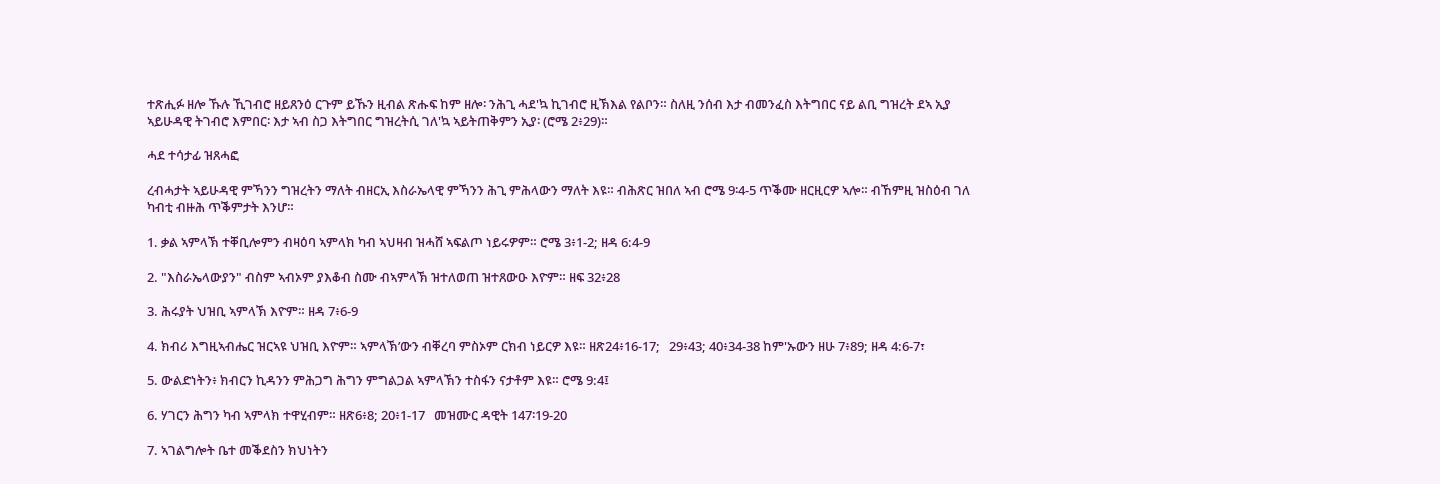ተጽሒፉ ዘሎ ኹሉ ኺገብሮ ዘይጸንዕ ርጉም ይኹን ዚብል ጽሑፍ ከም ዘሎ፡ ንሕጊ ሓደ'ኳ ኪገብሮ ዚኽእል የልቦን። ስለዚ ንሰብ እታ ብመንፈስ እትግበር ናይ ልቢ ግዝረት ደኣ ኢያ ኣይሁዳዊ ትገብሮ እምበር፡ እታ ኣብ ስጋ እትግበር ግዝረትሲ ገለ'ኳ ኣይትጠቅምን ኢያ፡ (ሮሜ 2፥29)።

ሓደ ተሳታፊ ዝጸሓፎ

ረብሓታት ኣይሁዳዊ ምኻንን ግዝረትን ማለት ብዘርኢ እስራኤላዊ ምኻንን ሕጊ ምሕላውን ማለት እዩ። ብሕጽር ዝበለ ኣብ ሮሜ 9፡4-5 ጥቕሙ ዘርዚርዎ ኣሎ። ብኸምዚ ዝስዕብ ገለ ካብቲ ብዙሕ ጥቕምታት እንሆ።

1. ቃል ኣምላኽ ተቐቢሎምን ብዛዕባ ኣምላክ ካብ ኣህዛብ ዝሓሸ ኣፍልጦ ነይሩዎም። ሮሜ 3፥1-2; ዘዳ 6:4-9

2. "እስራኤላውያን" ብስም ኣብኦም ያእቆብ ስሙ ብኣምላኽ ዝተለወጠ ዝተጸውዑ እዮም። ዘፍ 32፥28

3. ሕሩያት ህዝቢ ኣምላኽ እዮም። ዘዳ 7፥6-9

4. ክብሪ እግዚኣብሔር ዝርኣዩ ህዝቢ እዮም። ኣምላኽ’ውን ብቐረባ ምስኦም ርክብ ነይርዎ እዩ። ዘጽ24፥16-17;   29፥43; 40፥34-38 ከም'ኡውን ዘሁ 7፥89; ዘዳ 4:6-7፣

5. ውልድነትን፥ ክብርን ኪዳንን ምሕጋግ ሕግን ምግልጋል ኣምላኽን ተስፋን ናታቶም እዩ። ሮሜ 9:4፤

6. ሃገርን ሕግን ካብ ኣምላክ ተዋሂብም። ዘጽ6፥8; 20፥1-17   መዝሙር ዳዊት 147፡19-20

7. ኣገልግሎት ቤተ መቕደስን ክህነትን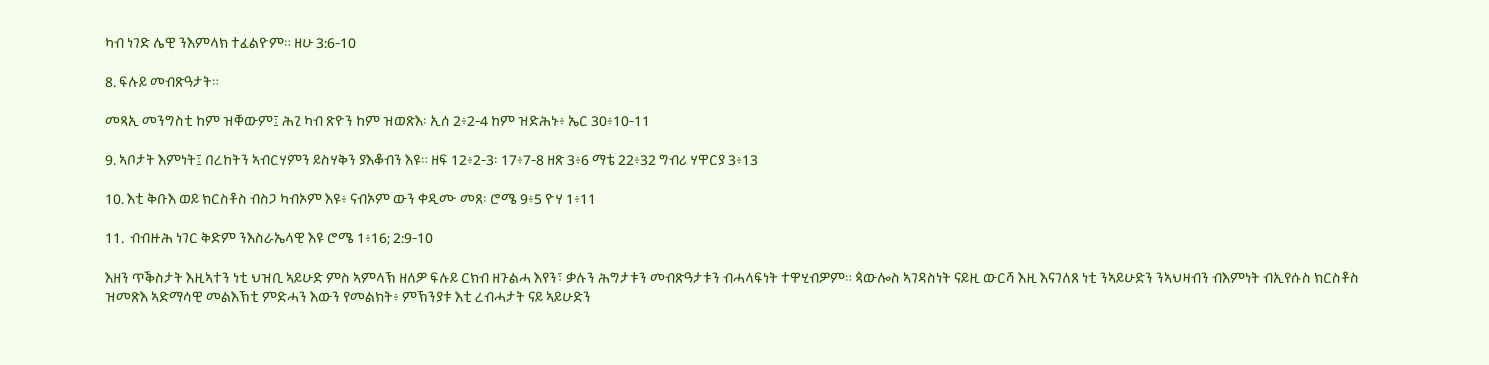ካብ ነገድ ሌዊ ንእምላክ ተፈልዮም። ዘሁ 3:6-10

8. ፍሉይ መብጽዓታት።

መጻኢ መንግስቲ ከም ዝቐውም፤ ሕጊ ካብ ጽዮን ከም ዝወጽእ፡ ኢሰ 2፥2-4 ከም ዝድሕኑ፥ ኤር 30፥10-11

9. ኣቦታት እምነት፤ በረከትን ኣብርሃምን ይስሃቅን ያእቆብን እዩ። ዘፍ 12፥2-3፡ 17፥7-8 ዘጽ 3፥6 ማቴ 22፥32 ግብሪ ሃዋርያ 3፥13

10. እቲ ቅቡእ ወይ ክርስቶስ ብስጋ ካብኦም እዩ፥ ናብኦም ውን ቀዲሙ መጸ፡ ሮሜ 9፥5 ዮሃ 1፥11

11.  ብብዙሕ ነገር ቅድም ንእስራኤላዊ እዩ ሮሜ 1፥16; 2:9-10

እዘን ጥቕስታት እዚኣተን ነቲ ህዝቢ ኣይሁድ ምስ ኣምላኽ ዘለዎ ፍሉይ ርክብ ዘጉልሓ እየን፣ ቃሉን ሕግታቱን መብጽዓታቱን ብሓላፍነት ተዋሂብዎም። ጳውሎስ ኣገዳስነት ናይዚ ውርሻ እዚ እናገለጸ ነቲ ንኣይሁድን ንኣህዛብን ብእምነት ብኢየሱስ ክርስቶስ ዝመጽእ ኣድማሳዊ መልእኽቲ ምድሓን እውን የመልክት፥ ምኽንያቱ እቲ ረብሓታት ናይ ኣይሁድን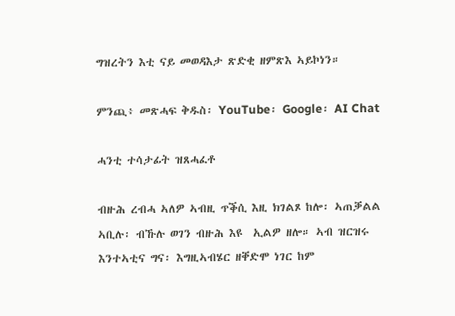ግዝረትን እቲ ናይ መወዳእታ ጽድቂ ዘምጽእ ኣይኮነን።

ምንጪ፥ መጽሓፍ ቅዱስ፡ YouTube፡ Google፡ AI Chat

ሓንቲ ተሳታፊት ዝጸሓፈቶ

ብዙሕ ረብሓ ኣለዎ ኣብዚ ጥቕሲ እዚ ክገልጾ ከሎ፡ ኣጠቓልል ኣቢሉ፡ ብኹሉ ወገን ብዙሕ እዩ  ኢልዎ ዘሎ። ኣብ ዝርዝሩ እንተኣቲና ግና፡ እግዚኣብሄር ዘቐድሞ ነገር ከም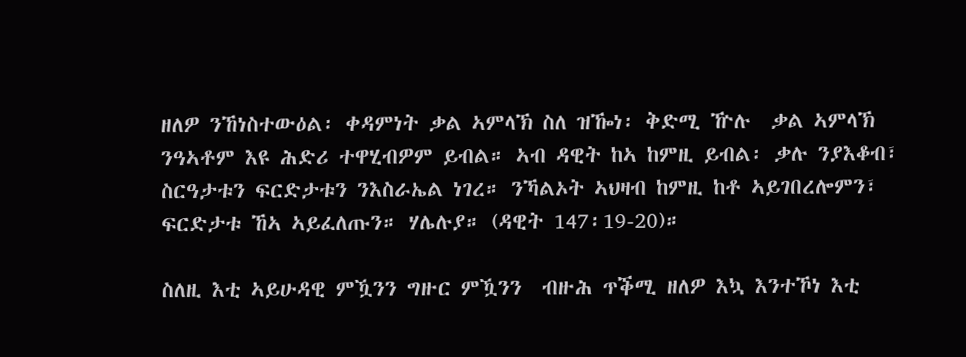ዘለዎ ንኸነስተውዕል፡ ቀዳምነት ቃል ኣምላኽ ስለ ዝዀነ፡ ቅድሚ ዅሉ  ቃል ኣምላኽ ንዓኣቶም እዩ ሕድሪ ተዋሂብዎም ይብል። ኣብ ዳዊት ከኣ ከምዚ ይብል፡ ቃሉ ንያእቆብ፣ ስርዓታቱን ፍርድታቱን ንእስራኤል ነገረ። ንኻልኦት ኣህዛብ ከምዚ ከቶ ኣይገበረሎምን፣ ፍርድታቱ ኸኣ ኣይፈለጡን። ሃሌሉያ። (ዳዊት 147፡19-20)።

ስለዚ እቲ ኣይሁዳዊ ምዃንን ግዙር ምዃንን  ብዙሕ ጥቕሚ ዘለዎ እኳ እንተኾነ እቲ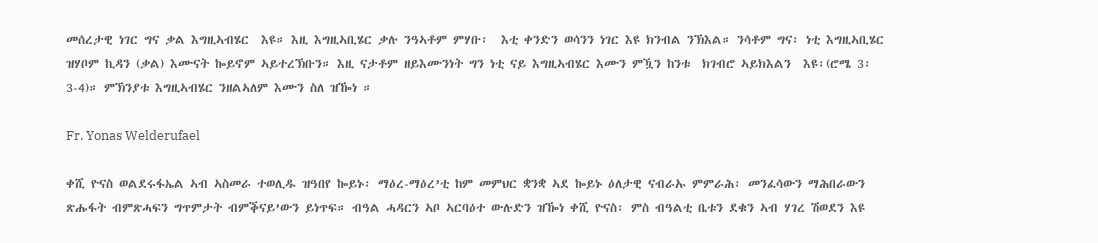መሰረታዊ ነገር ግና ቃል እግዚኣብሄር  እዩ። እዚ እግዚኣቢሄር ቃሉ ንዓኣቶም ምሃቡ፡  እቲ ቀንድን ወሳንን ነገር እዩ ክንብል ንኽእል። ንሳቶም ግና፡ ነቲ እግዚኣቢሄር ዝሃቦም ኪዳን (ቃል) እሙናት ኰይኖም ኣይተረኽቡን። እዚ ናታቶም ዘይእሙንነት ግን ነቲ ናይ እግዚኣብሄር እሙን ምዃን ከንቱ  ክገብሮ ኣይክእልን  እዩ፡(ሮሜ 3፡3-4)። ምኽንያቱ እግዚኣብሄር ንዘልኣለም እሙን ስለ ዝዀነ ።

Fr. Yonas Welderufael

ቀሺ ዮናስ ወልደሩፋኤል ኣብ ኣስመራ ተወሊዱ ዝዓበየ ኰይኑ፡ ማዕረ-ማዕረ’ቲ ከም መምህር ቋንቋ ኣደ ኰይኑ ዕለታዊ ናብራኡ ምምራሕ፡ መንፈሳውን ማሕበራውን ጽሑፋት ብምጽሓፍን ግጥምታት ብምቕናይ’ውን ይነጥፍ። ብዓል ሓዳርን ኣቦ ኣርባዕተ ውሉድን ዝዀነ ቀሺ ዮናስ፡ ምስ ብዓልቲ ቤቱን ደቁን ኣብ ሃገረ ሽወደን እዩ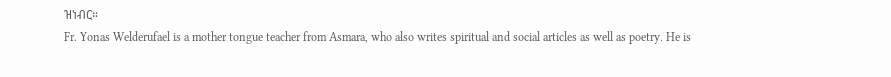ዝነብር።
Fr. Yonas Welderufael is a mother tongue teacher from Asmara, who also writes spiritual and social articles as well as poetry. He is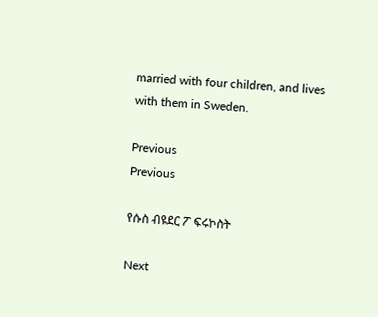married with four children, and lives with them in Sweden.

Previous
Previous

የሱስ ብዩደር ፖ ፍሩኮስት

Next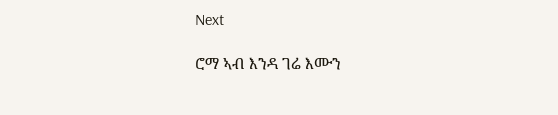Next

ሮማ ኣብ እንዳ ገሬ እሙን